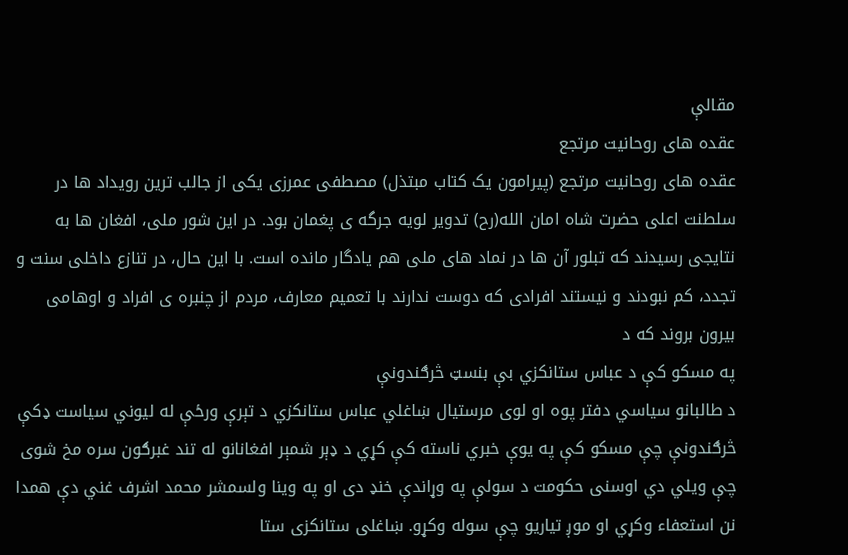مقالې
عقده های روحانیت مرتجع
عقده های روحانیت مرتجع (پیرامون یک کتاب مبتذل) مصطفی عمرزی یکی از جالب ترین رویداد ها در سلطنت اعلی حضرت شاه امان الله(رح) تدویر لویه جرگه ی پغمان بود. در این شور ملی، افغان ها به نتایجی رسیدند که تبلور آن ها در نماد های ملی هم یادگار مانده است. با این حال، در تنازع داخلی سنت و تجدد، کم نبودند و نیستند افرادی که دوست ندارند با تعمیم معارف، مردم از چنبره ی افراد و اوهامی بیرون بروند که د
په مسکو کې د عباس ستانکزي بې بنسټ څرګندونې
د طالبانو سياسي دفتر پوه او لوی مرستيال ښاغلي عباس ستانکزي د تېرې ورځې له ليوني سياست ډکې څرګندونې چې مسکو کې په يوې خبري ناسته کې کړي د ډېر شمېر افغانانو له تند غبرګون سره مخ شوی چې ويلي دي اوسنی حکومت د سولې په وړاندې خنډ دی او په وينا ولسمشر محمد اشرف غني دې همدا نن استعفاء وکړي او موږ تياريو چې سوله وکړو. ښاغلی ستانکزی ستا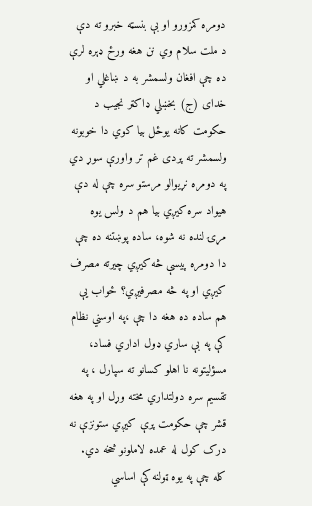دومره کمزورو او بې بنسټه خبرو ته دې د ملت سلام وي نن هغه ورځ ډېره لرې ده چې افغان ولسمشر به د ښاغلي او خدای (ج) بخښلي ډاکټر نجيب د حکومت کانه يوځل بيا کوي دا خوبونه
ولسمشر ته پردی غم تر واورې سوړ دي
په دومره نړیوالو مرستو سره چې له دې هیواد سره کیږي بیا هم د ولس یوه مړۍ لنده نه شوه، ساده پوښتنه ده چې دا دومره پیسې څه کیږي چیرته مصرف کیږي او په څه مصرفیږي؟ ځواب یې هم ساده ده هغه دا چې ،په اوسني نظام کې په بې ساري ډول اداري فساد، مسؤلیتونه نا اهلو کسانو ته سپارل ، په تقسیم سره دولتداري مخته وړل او په هغه قشر چې حکومت پرې کیږي ستونزې نه درک کول له عمده لاملونو څخه دي. کله چې په یوه ټولنه کې اساسي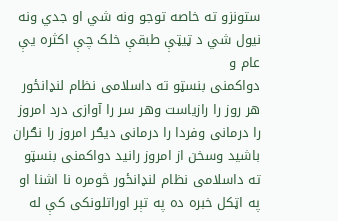ستونزو ته خاصه توجو ونه شي او جدي ونه نیول شي د ټیټې طبقې خلک چې اکثره یې عام و
دواکمنی بنسټو ته داسلامی نظام لنډانځور
هر روز را رازیاست وهر سر را آوازی درد امروز را درمانی وفردا را درمانی دیګر امروز را نګران باشید وسخن از امروز رانید دواکمنی بنسټو ته داسلامی نظام لنډانځور څومره نا اشنا او په اټکل خبره ده په تېر اوراتلونکی کې له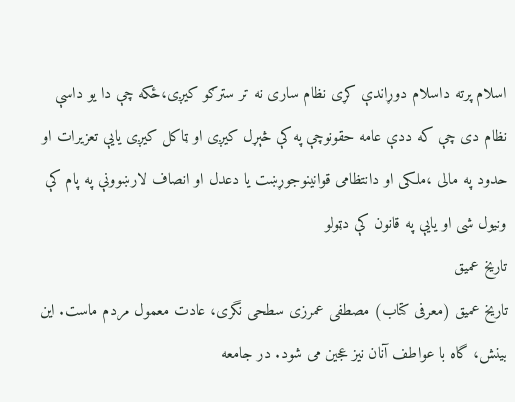اسلام پرته داسلام دوړاندې کړی نظام ساری نه تر سترګو کیږی،ځکه چې دا یو داسې نظام دی چې که ددې عامه حقونوچې په کې څېړل کیږی او ټاکل کیږی یایې تعزیرات او حدود په مالی ،ملکی او دانتظامی قوانینوجوړښت یا دعدل او انصاف لارښوونې په پام کې ونیول شی او یایې په قانون کې دټولو
تاریخ عمیق
تاریخ عمیق (معرفی کتاب) مصطفی عمرزی سطحی نگری، عادت معمول مردم ماست. این بینش، گاه با عواطف آنان نیز عجین می شود. در جامعه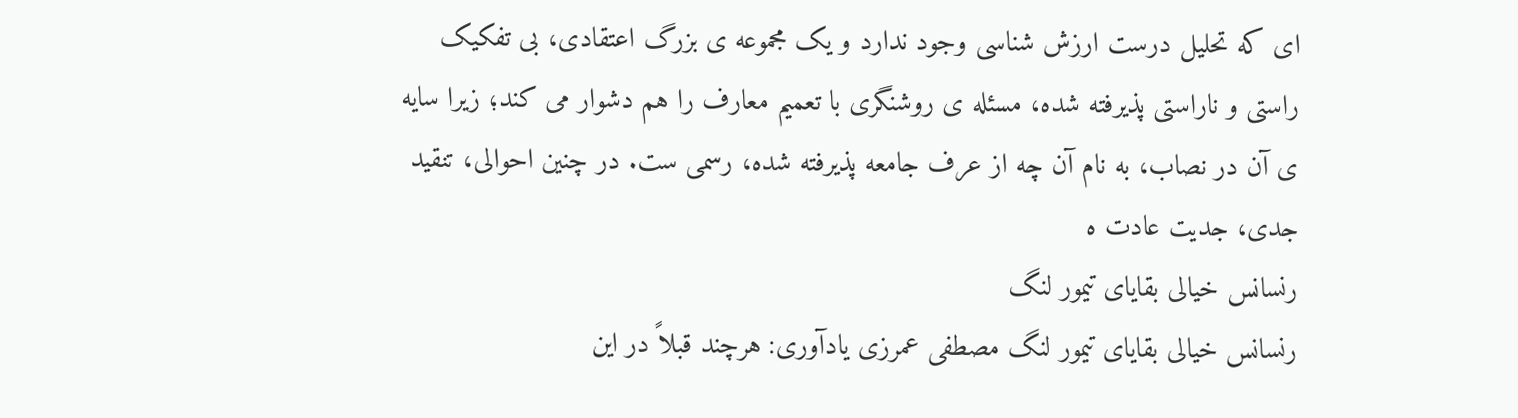ای که تحلیل درست ارزش شناسی وجود ندارد و یک مجموعه ی بزرگ اعتقادی، بی تفکیک راستی و ناراستی پذیرفته شده، مسئله ی روشنگری با تعمیم معارف را هم دشوار می کند؛ زیرا سایه ی آن در نصاب، به نام آن چه از عرف جامعه پذیرفته شده، رسمی ست. در چنین احوالی، تنقید جدی، جدیت عادت ه
رنسانس خیالی بقایای تیمور لنگ
رنسانس خیالی بقایای تیمور لنگ مصطفی عمرزی یادآوری: هرچند قبلاً در این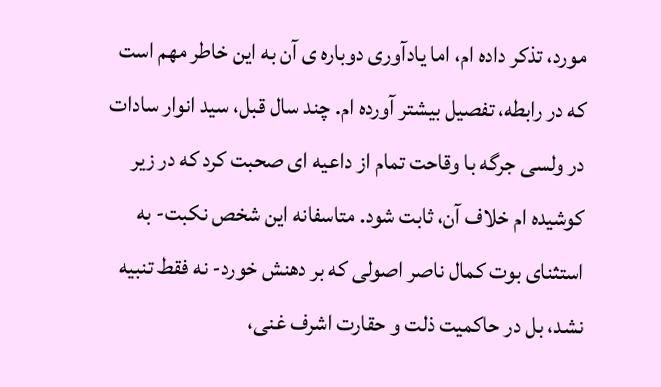مورد، تذکر داده ام، اما یادآوری دوباره ی آن به این خاطر مهم است که در رابطه، تفصیل بیشتر آورده ام. چند سال قبل، سید انوار سادات در ولسی جرگه با وقاحت تمام از داعیه ای صحبت کرد که در زیر کوشیده ام خلاف آن، ثابت شود. متاسفانه این شخص نکبت- به استثنای بوت کمال ناصر اصولی که بر دهنش خورد- نه فقط تنبیه نشد، بل در حاکمیت ذلت و حقارت اشرف غنی،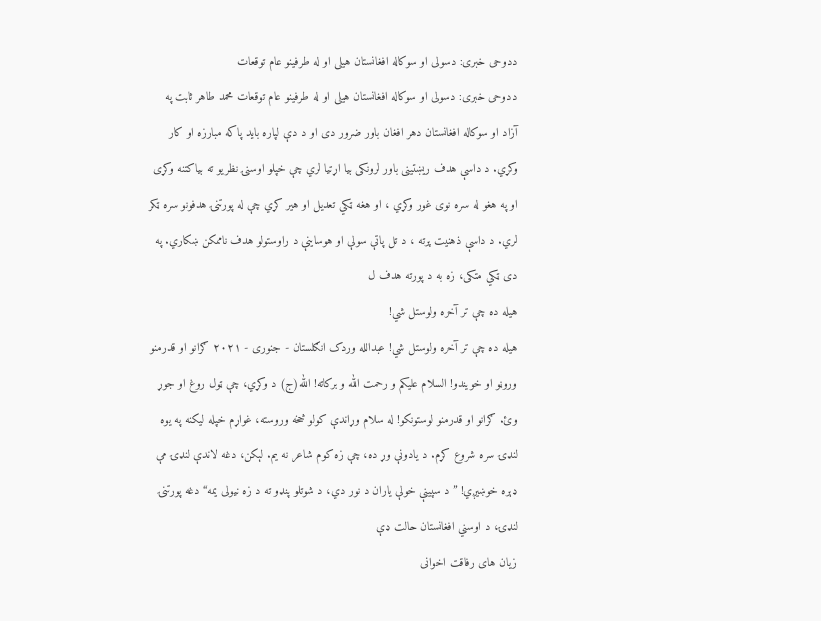ددوحی خبری: دسولی او سوکاله افغانستان هیلی او له طرفینو عام توقعات
ددوحی خبری: دسولی او سوکاله افغانستان هیلی او له طرفینو عام توقعات محمد طاهر ثابت په آزاد او سوکاله افغانستان دهر افغان باور ضرور دی او د دې لپاره باید پاکه مبارزه او کار وکړي. د داسې هدف ریښتینی باور لرونکی بیا اړتیا لري چې خپلو اوسنۍ نظریو ته بیاکتنه وکړی او په هغو له سره نوی غور وکړي ، او هغه ټکي تعدیل او هیر کړي چې له پورتنۍ هدفونو سره ټکر لري. د داسې ذهنیت پرته ، د تل پاتې سولې او هوساینې د راوستولو هدف ناممکن ښکاري. په دی ټکي متکی، زه به د پورته هدف ل
هیله ده چې تر آخره ولوستل شي!
هیله ده چې تر آخره ولوستل شي! عبدالله وردک انګلستان - جنوری - ۲۰۲۱ ګرانو او قدرمنو وروڼو او خویندو! السلام علیکم و رحمت الله و برکاته! الله(ج) د وکړي، چې ټول روغ او جوړ وئ. ګرانو او قدرمنو لوستونکو! له سلام وړاندې کولو څخه وروسته، غواړم خپله لیکنه په یوه لنډۍ سره شروع کړم. د یادونې وړ ده، چې زه کوم شاعر نه یم. لېکن، دغه لاندې لنډۍ مې ډېره خوښیږي! ”د سپینې خولې یاران د نور دي، د شوتلو پنډو ته د زه نیولی یمه“ دغه پورتنۍ لنډۍ، د اوسني افغانستان حالت ډې
زیان های رفاقت اخوانی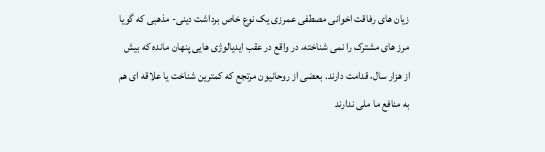زیان های رفاقت اخوانی مصطفی عمرزی یک نوع خاص برداشت دینی- مذهبی که گویا مرز های مشترک را نمی شناخته، در واقع در عقب ایدیالوژی هایی پنهان مانده که بیش از هزار سال، قدامت دارند. بعضی از روحانیون مرتجع که کمترین شناخت یا علاقه ای هم به منافع ما ملی ندارند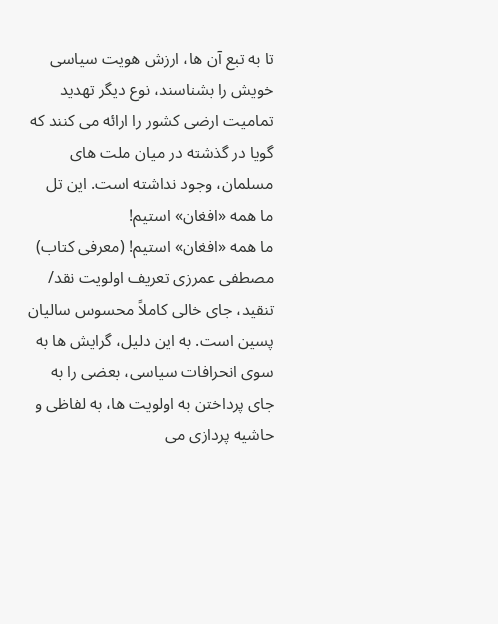تا به تبع آن ها، ارزش هویت سیاسی خویش را بشناسند، نوع دیگر تهدید تمامیت ارضی کشور را ارائه می کنند که گویا در گذشته در میان ملت های مسلمان، وجود نداشته است. این تل
ما همه «افغان» استیم!
ما همه «افغان» استیم! (معرفی کتاب) مصطفی عمرزی تعریف اولویت نقد/ تنقید، جای خالی کاملاً محسوس سالیان پسین است. به این دلیل، گرایش ها به سوی انحرافات سیاسی، بعضی را به جای پرداختن به اولویت ها، به لفاظی و حاشیه پردازی می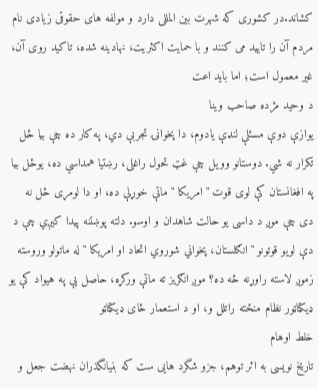کشاند.در کشوری که شهرت بین المللی دارد و مولفه های حقوقی زیادی نام مردم آن را تایید می کنند و با حمایت اکثریت، نهادینه شده، تاکید روی آن، غیر معمول است؛ اما باید اعت
د وحيد مژده صاحب وينا
یوازې دوې مسئلې لنډې یادوم، دا پخوانۍ تجربې دي، په کار ده چې بیا ځل تکرار نه شي. دوستانو وویل چې غټ تحول راغلی، رښتیا همداسي ده، یوځل بیا په افغانستان کې لوی قوت "امریکا " ماتې خوړلې ده، او دا لومړی ځل نه دی چې موږ د داسی یو حالت شاهدان و اوسو. دلته پوښتنه پیدا کیږي چې د دې لویو قوتونو "انګلستان، پخواني شوروي اتحاد او امریکا " له ماتولو وروسته زموږ لاسته راوړنه څه ده؟ موږ انګریز ته ماتې ورکړه، حاصل یې په هیواد کې یو ډیکټاټور نظام منځته راتلل و، او د استعمار ځای ډیکټاټو
خلط اوهام
تاریخ نویسی به اثر توهم، جزو شگرد هایی ست که بنیانگذران نهضت جعل و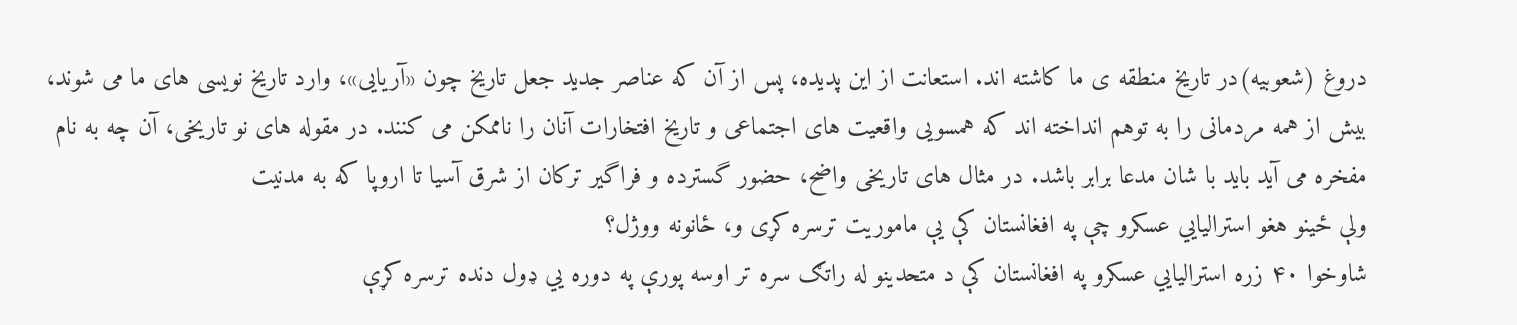دروغ (شعوبیه)در تاریخ منطقه ی ما کاشته اند. استعانت از این پدیده، پس از آن که عناصر جدید جعل تاریخ چون «آریایی»، وارد تاریخ نویسی های ما می شوند، بیش از همه مردمانی را به توهم انداخته اند که همسویی واقعیت های اجتماعی و تاریخ افتخارات آنان را ناممکن می کنند. در مقوله های نو تاریخی، آن چه به نام مفخره می آید باید با شان مدعا برابر باشد. در مثال های تاریخی واضح، حضور گسترده و فراگیر ترکان از شرق آسیا تا اروپا که به مدنیت
ولې ځينو هغو استراليايي عسکرو چې په افغانستان کې یې ماموريت ترسره کړی و، ځانونه ووژل؟
شاوخوا ۴۰ زره استراليايي عسکرو په افغانستان کې د متحدينو له راتګ سره تر اوسه پورې په دوره يي ډول دنده ترسره کړې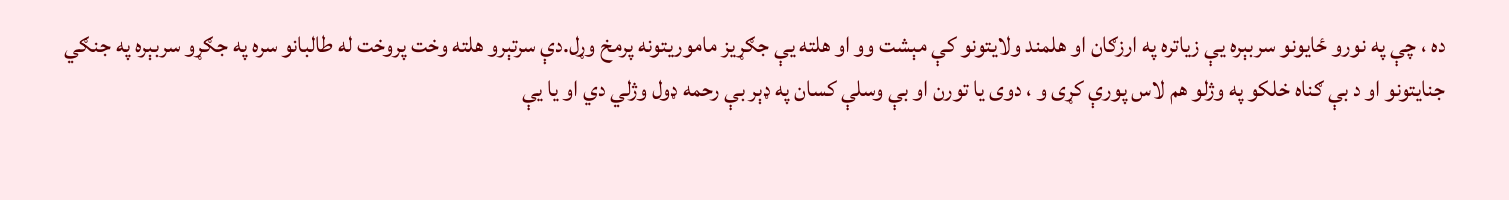ده ، چې په نورو ځايونو سربېره یې زياتره په ارزګان او هلمند ولايتونو کې مېشت وو او هلته یې جګړيز ماموريتونه پرمخ وړل.دې سرتېرو هلته وخت پروخت له طالبانو سره په جګړو سربېره په جنګي جنايتونو او د بې ګناه خلکو په وژلو هم لاس پورې کړی و ، دوی يا تورن او بې وسلې کسان په ډېر بې رحمه ډول وژلي دي او يا یې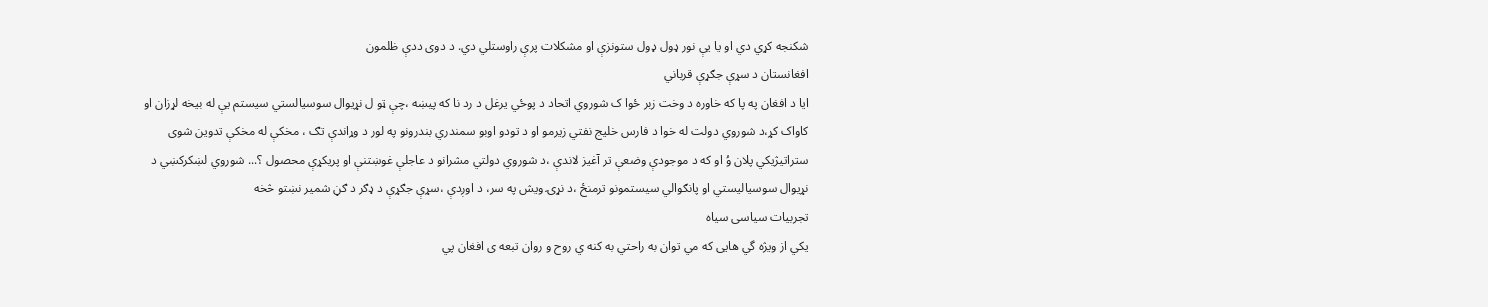شکنجه کړي دي او يا یې نور ډول ډول ستونزې او مشکلات پرې راوستلي دي. د دوی ددې ظلمون
افغانستان د سړې جګړې قرباني
ایا د افغان په پا که خاوره د وخت زبر ځوا ک شوروي اتحاد د پوځي یرغل د رد نا که پیښه ،چې ټو ل نړیوال سوسیالستي سیستم یې له بیخه لړزان او کاواک کړ،د شوروي دولت له خوا د فارس خلیج نفتي زیرمو او د تودو اوبو سمندري بندرونو په لور د وړاندې تګ ، مخکې له مخکې تدوین شوی ستراتیژیکي پلان وُ او که د موجودې وضعې تر آغیز لاندې ،د شوروي دولتي مشرانو د عاجلې غوښتنې او پریکړې محصول ؟... شوروي لښکرکښي د نړیوال سوسیالیستي او پانګوالي سیستمونو ترمنځ ،د نړۍ ویش په سر، د اوږدې ،سړې جګړې د ډګر د ګڼ شمیر نښتو څخه
تجربیات سیاسی سیاه
يكي از ويژه گي هايی كه مي توان به راحتي به كنه ي روح و روان تبعه ی افغان پي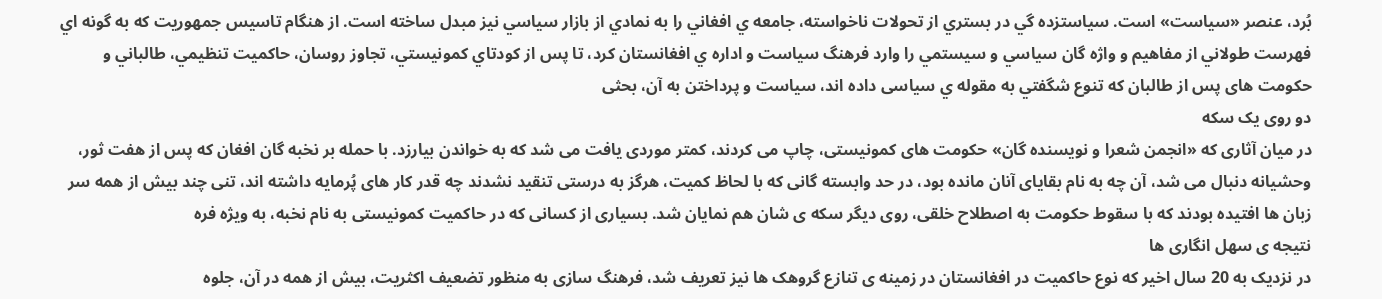بُرد، عنصر «سياست» است. سياستزده گي در بستري از تحولات ناخواسته، جامعه ي افغاني را به نمادي از بازار سياسي نيز مبدل ساخته است. از هنگام تاسيس جمهوريت كه به گونه اي فهرست طولاني از مفاهیم و واژه گان سياسي و سيستمي را وارد فرهنگ سياست و اداره ي افغانستان كرد، تا پس از كودتاي كمونيستي، تجاوز روسان، حاكميت تنظيمي، طالباني و حكومت های پس از طالبان كه تنوع شگفتي به مقوله ي سياسی داده اند، سياست و پرداختن به آن، بحثی
دو روی یک سکه
در میان آثاری که «انجمن شعرا و نویسنده گان» حکومت های کمونیستی، چاپ می کردند، کمتر موردی یافت می شد که به خواندن بیارزد. با حمله بر نخبه گان افغان که پس از هفت ثور، وحشیانه دنبال می شد، آن چه به نام بقایای آنان مانده بود، در حد وابسته گانی که با لحاظ کمیت، هرگز به درستی تنقید نشدند چه قدر کار های پُرمایه داشته اند، تنی چند بیش از همه سر زبان ها افتیده بودند که با سقوط حکومت به اصطلاح خلقی، روی دیگر سکه ی شان هم نمایان شد. بسیاری از کسانی که در حاکمیت کمونیستی به نام نخبه، به ویژه فره
نتیجه ی سهل انگاری ها
در نزدیک به 20 سال اخیر که نوع حاکمیت در افغانستان در زمینه ی تنازع گروهک ها نیز تعریف شد، فرهنگ سازی به منظور تضعیف اکثریت، بیش از همه در آن، جلوه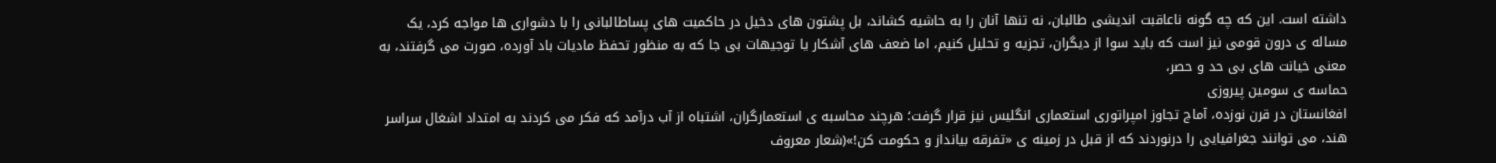داشته است. این که چه گونه ناعاقبت اندیشی طالبان، نه تنها آنان را به حاشیه کشاند، بل پشتون های دخیل در حاکمیت های پساطالبانی را با دشواری ها مواجه کرد، یک مساله ی درون قومی نیز است که باید سوا از دیگران، تجزیه و تحلیل کنیم، اما ضعف های آشکار یا توجیهات بی جا که به منظور تحفظ مادیات باد آورده، صورت می گرفتند، به معنی خیانت های بی حد و حصر،
حماسه ی سومین پیروزی
افغانستان در قرن نوزده، آماج تجاوز امپراتوری استعماری انگلیس نیز قرار گرفت؛ هرچند محاسبه ی استعمارگران، اشتباه از آب درآمد که فکر می کردند به امتداد اشغال سراسر هند، می توانند جغرافیایی را درنوردند که از قبل در زمینه ی «تفرقه بیانداز و حکومت کن!»(شعار معروف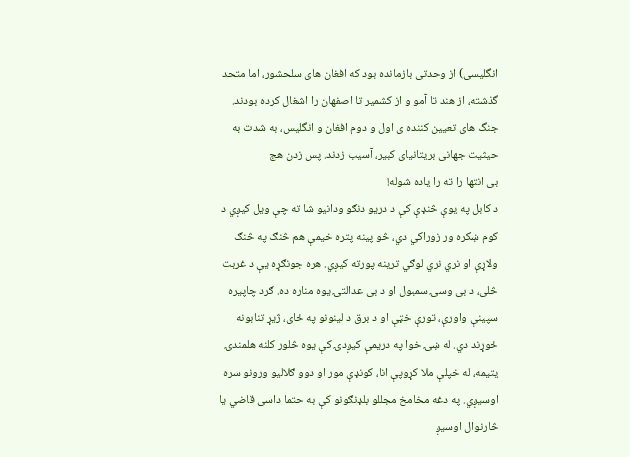انگلیسی) از وحدتی بازمانده بود که افغان های سلحشور، اما متحد گذشته، از هند تا آمو و از کشمیر تا اصفهان را اشغال کرده بودند. جنگ های تعیین کننده ی اول و دوم افغان و انگلیس، به شدت به حیثیت جهانی بریتانیای کبیر، آسیب زدند. پس زدن هج
بی انتها را ته را یاده شوله!
د کابل په یوې څنډې کې د دریو دنګو ودانیو شا ته چې ویل کیږي د کوم ښکره ور زوراکي دي، څو پینه پتره خیمې هم څنګ په څنګ ولاړې او نري نري لوګي ترینه پورته کیږي. هره جونګړه یې د غربت څلی، د بی وسۍ سمبول او د بی عدالتۍ یوه مناره ده. ګرد چاپیره سپینې واورې، تورې خټې او د برق د لینونو په ځای، ژیړ تنابونه ځوړند دي. له ښۍ خوا په دریمې کیږدۍ کې یوه څلور کلنه هلمندۍ یتیمه، له خپلې ملا کړوپې انا، کونډې مور او دوو ګلالیو ورونو سره اوسیږي. په دغه مخامخ مجللو بلډنګونو کې به حتما داسی قاضي یا څارنوال اوسيږ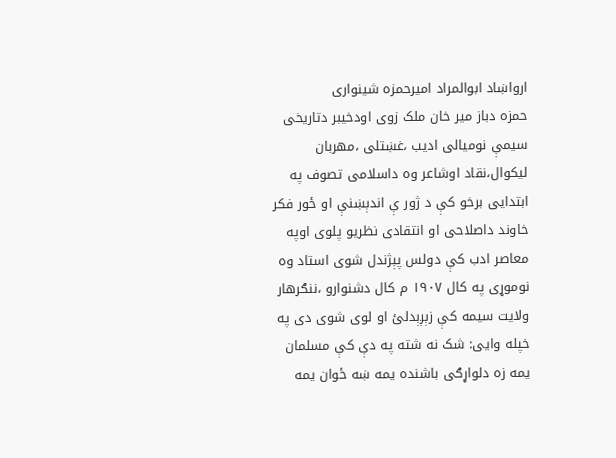ارواښاد ابوالمراد امیرحمزه شینواری
حمزه دباز میر خان ملک زوی اودخیبر دتاریخی سیمې نومیالی ادیب ،غښتلی ،مهربان لیکوال،نقاد اوشاعر وه داسلامی تصوف په ابتدایی برخو کې د ژور ې اندېښنې او ځور فکر خاوند داصلاحی او انتقادی نظریو پلوی اوپه معاصر ادب کې دولس پېژندل شوی استاد وه نوموړی په کال ۱۹۰۷ م کال دشنوارو ،ننګرهار ولایت سیمه کې زېږېدلئ او لوی شوی دی په خپله وایی: شک نه شته په دې کې مسلمان یمه زه دلواړګی باشنده یمه ښه ځوان یمه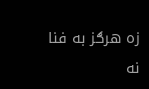زه هرګز به فنا نه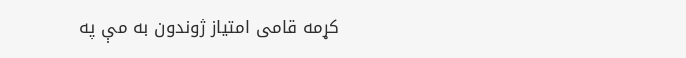کړمه قامی امتیاز ژوندون به مې په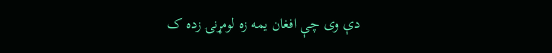دې وی چې افغان یمه زه لومړنۍ زده ک